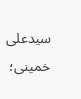سیدعلی خمینی؛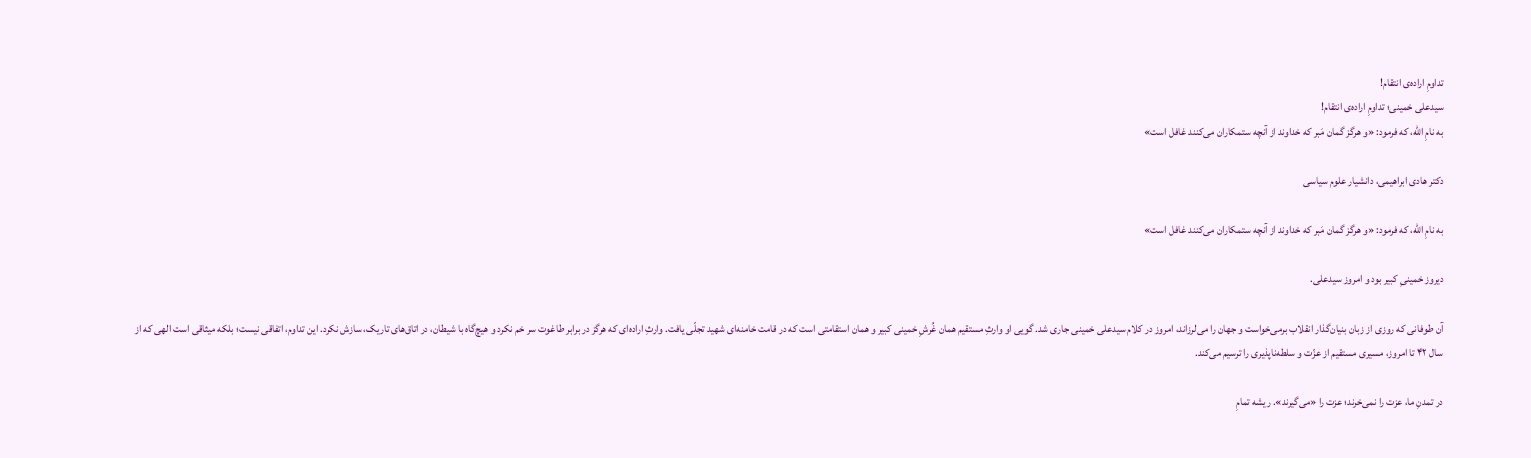تداومِ اراده‌ی انتقام!
سیدعلی خمینی؛ تداومِ اراده‌ی انتقام!
به نامِ الله، که فرمود: «و هرگز گمان مَبر که خداوند از آنچه ستمکاران می‌کنند غافل است»

دکتر هادی ابراهیمی، دانشیار علوم سیاسی

به نامِ الله، که فرمود: «و هرگز گمان مَبر که خداوند از آنچه ستمکاران می‌کنند غافل است»

دیروز خمینیِ کبیر بود و امروز سیدعلی.

آن طوفانی که روزی از زبان بنیان‌گذار انقلاب برمی‌خواست و جهان را می‌لرزاند، امروز در کلام سیدعلی خمینی جاری شد. گویی او وارثِ مستقیم همان غُرشِ خمینی کبیر و همان استقامتی است که در قامت خامنه‌ای شهید تجلّی یافت. وارثِ اراده‌ای که هرگز در برابر طاغوت سر خم نکرد و هیچ‌گاه با شیطان، در اتاق‌های تاریک، سازش نکرد. این تداوم، اتفاقی نیست؛ بلکه میثاقی است الهی که از سال ۴۲ تا امروز، مسیری مستقیم از عزّت و سلطه‌ناپذیری را ترسیم می‌کند.

در تمدنِ ما، عزت را نمی‌خرند؛ عزت را «می‌گیرند». ریشه تمامِ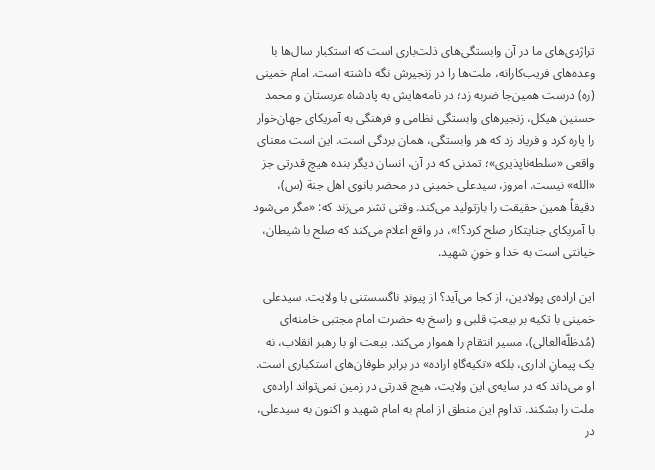تراژدی‌های ما در آن وابستگی‌های ذلت‌باری است که استکبار سال‌ها با وعده‌های فریب‌کارانه، ملت‌ها را در زنجیرش نگه داشته است. امام خمینی (ره) درست همین‌جا ضربه زد؛ در نامه‌هایش به پادشاه عربستان و محمد حسنین هیکل، زنجیرهای وابستگی نظامی و فرهنگی به آمریکای جهان‌خوار را پاره کرد و فریاد زد که هر وابستگی، همان بردگی است. این است معنای واقعی «سلطه‌ناپذیری»؛ تمدنی که در آن، انسان دیگر بنده هیچ قدرتی جز «الله» نیست. امروز، سیدعلی خمینی در محضر بانوی اهل جنة (س)، دقیقاً همین حقیقت را بازتولید می‌کند. وقتی تشر می‌زند که: «مگر می‌شود با آمریکای جنایتکار صلح کرد؟!»، در واقع اعلام می‌کند که صلح با شیطان، خیانتی است به خدا و خونِ شهید.

این اراده‌ی پولادین، از کجا می‌آید؟ از پیوندِ ناگسستنی با ولایت. سیدعلی خمینی با تکیه بر بیعتِ قلبی و راسخ به حضرت امام مجتبی خامنه‌ای (مُدظلّه‌العالی)، مسیر انتقام را هموار می‌کند. بیعت او با رهبر انقلاب، نه یک پیمانِ اداری، بلکه «تکیه‌گاهِ اراده» در برابر طوفان‌های استکباری است. او می‌داند که در سایه‌ی این ولایت، هیچ قدرتی در زمین نمی‌تواند اراده‌ی ملت را بشکند. تداوم این منطق از امام به امام شهید و اکنون به سیدعلی، در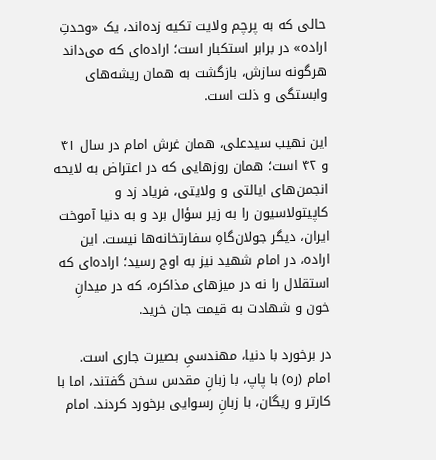حالی که به پرچم ولایت تکیه زده‌اند، یک «وحدتِ اراده» در برابر استکبار است؛ اراده‌ای که می‌داند هرگونه سازش، بازگشت به همان ریشه‌های وابستگی و ذلت است.

این نهیب سیدعلی، همان غرش امام در سال ۴۱ و ۴۲ است؛ همان روزهایی که در اعتراض به لایحه انجمن‌های ایالتی و ولایتی، فریاد زد و کاپیتولاسیون را به زیر سؤال برد و به دنیا آموخت ایران، دیگر جولان‌گاهِ سفارتخانه‌ها نیست. این اراده، در امام شهید نیز به اوج رسید؛ اراده‌ای که استقلال را نه در میزهای مذاکره، که در میدانِ خون و شهادت به قیمت جان خرید.

در برخورد با دنیا، مهندسیِ بصیرت جاری است. امام (ره) با پاپ، با زبانِ مقدس سخن گفتند، اما با کارتر و ریگان، با زبانِ رسوایی برخورد کردند. امام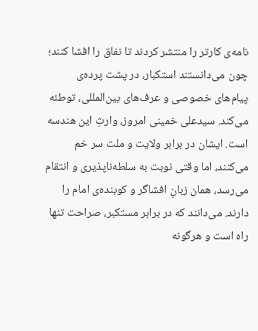نامه‌ی کارتر را منتشر کردند تا نفاق را افشا کنند؛ چون می‌دانستند استکبار، در پشت پرده‌ی پیام‌های خصوصی و عرف‌های بین‌المللی، توطئه می‌کند. سیدعلی خمینی امروز، وارثِ این هندسه است. ایشان در برابر ولایت و ملت سر خم می‌کنند، اما وقتی نوبت به سلطه‌ناپذیری و انتقام می‌رسد، همان زبانِ افشاگر و کوبنده‌ی امام را دارند. می‌دانند که در برابر مستکبر، صراحت تنها راه است و هرگونه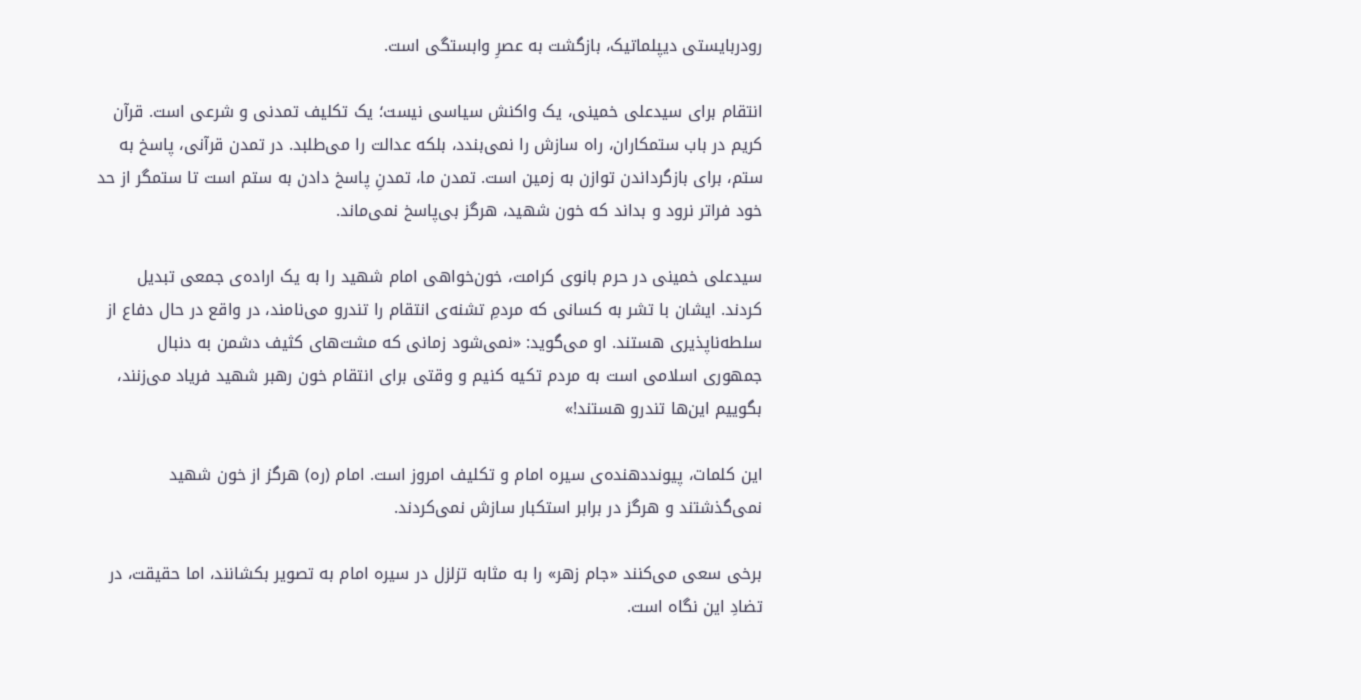رودربایستی دیپلماتیک، بازگشت به عصرِ وابستگی است.

انتقام برای سیدعلی خمینی، یک واکنش سیاسی نیست؛ یک تکلیف تمدنی و شرعی است. قرآن کریم در باب ستمکاران، راه سازش را نمی‌بندد، بلکه عدالت را می‌طلبد. در تمدن قرآنی، پاسخ به ستم، برای بازگرداندن توازن به زمین است. تمدن ما، تمدنِ پاسخ دادن به ستم است تا ستمگر از حد خود فراتر نرود و بداند که خون شهید، هرگز بی‌پاسخ نمی‌ماند.

سیدعلی خمینی در حرم بانوی کرامت، خون‌خواهی امام شهید را به یک اراده‌ی جمعی تبدیل کردند. ایشان با تشر به کسانی که مردمِ تشنه‌ی انتقام را تندرو می‌نامند، در واقع در حال دفاع از سلطه‌ناپذیری هستند. او می‌گوید: «نمی‌شود زمانی که مشت‌های کثیف دشمن به دنبال جمهوری اسلامی است به مردم تکیه کنیم و وقتی برای انتقام خون رهبر شهید فریاد می‌زنند، بگوییم این‌ها تندرو هستند!»

این کلمات، پیوند‌دهنده‌ی سیره امام و تکلیف امروز است. امام (ره) هرگز از خون شهید نمی‌گذشتند و هرگز در برابر استکبار سازش نمی‌کردند.

برخی سعی می‌کنند «جام زهر» را به مثابه تزلزل در سیره امام به تصویر بکشانند، اما حقیقت، در تضادِ این نگاه است.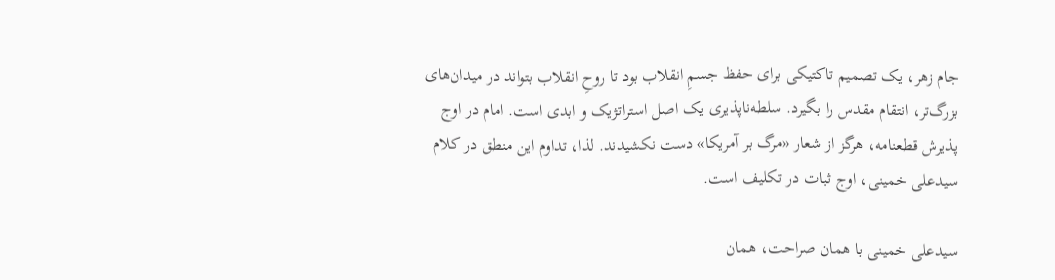جام زهر، یک تصمیم تاکتیکی برای حفظ جسمِ انقلاب بود تا روحِ انقلاب بتواند در میدان‌های بزرگ‌تر، انتقام مقدس را بگیرد. سلطه‌ناپذیری یک اصل استراتژیک و ابدی است. امام در اوج پذیرش قطعنامه، هرگز از شعار «مرگ بر آمریکا» دست نکشیدند. لذا، تداوم این منطق در کلام سیدعلی خمینی، اوج ثبات در تکلیف است.

سیدعلی خمینی با همان صراحت، همان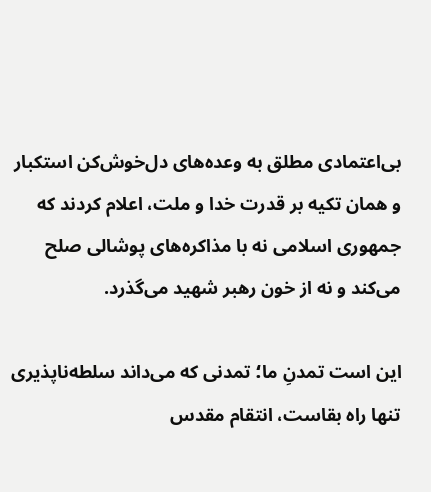بی‌اعتمادی مطلق به وعده‌های دل‌خوش‌کن استکبار و همان تکیه بر قدرت خدا و ملت، اعلام کردند که جمهوری اسلامی نه با مذاکره‌های پوشالی صلح می‌کند و نه از خون رهبر شهید می‌گذرد.

این است تمدنِ ما؛ تمدنی که می‌داند سلطه‌ناپذیری تنها راه بقاست، انتقام مقدس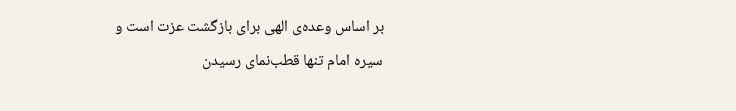بر اساس وعده‌ی الهی برای بازگشت عزت است و سیره امام تنها قطب‌نمای رسیدن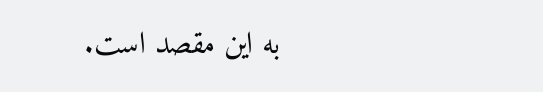به این مقصد است.